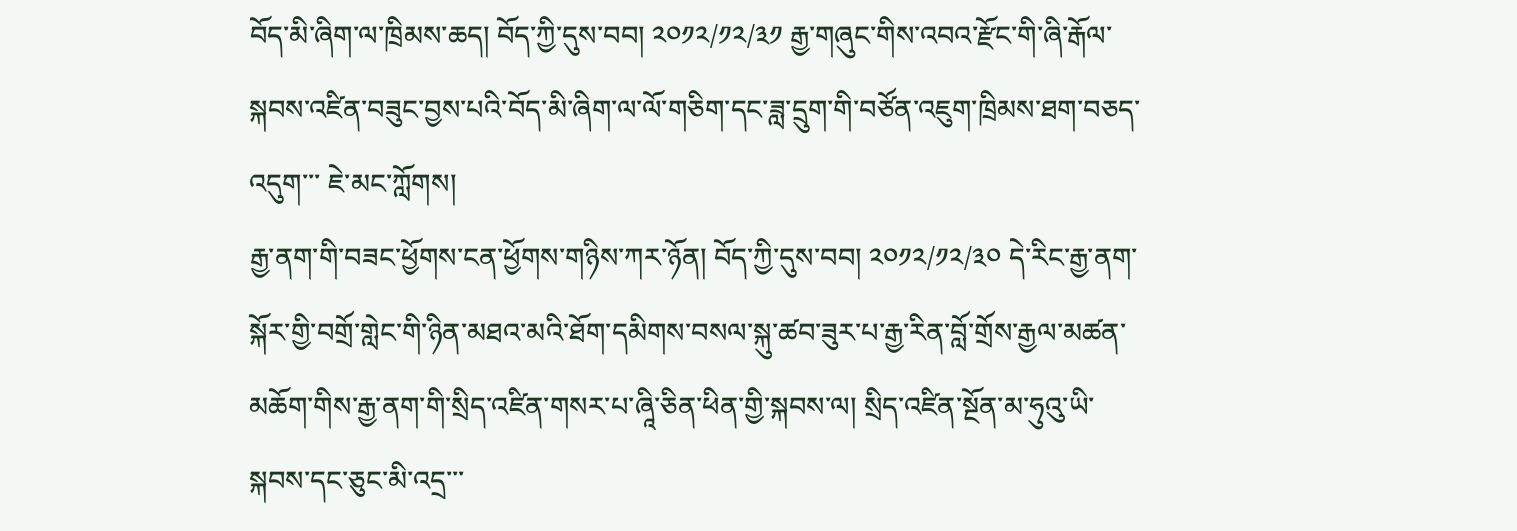བོད་མི་ཞིག་ལ་ཁྲིམས་ཆད། བོད་ཀྱི་དུས་བབ། ༢༠༡༢/༡༢/༣༡ རྒྱ་གཞུང་གིས་འབའ་རྫོང་གི་ཞི་རྒོལ་སྐབས་འཛིན་བཟུང་བྱས་པའི་བོད་མི་ཞིག་ལ་ལོ་གཅིག་དང་ཟླ་དྲུག་གི་བཙོན་འཇུག་ཁྲིམས་ཐག་བཅད་འདུག་་་ ཇེ་མང་ཀློགས།
རྒྱ་ནག་གི་བཟང་ཕྱོགས་ངན་ཕྱོགས་གཉིས་ཀར་ཉོན། བོད་ཀྱི་དུས་བབ། ༢༠༡༢/༡༢/༣༠ དེ་རིང་རྒྱ་ནག་སྐོར་གྱི་བགྲོ་གླེང་གི་ཉིན་མཐའ་མའི་ཐོག་དམིགས་བསལ་སྐུ་ཚབ་ཟུར་པ་རྒྱ་རིན་བློ་གྲོས་རྒྱལ་མཚན་མཆོག་གིས་རྒྱ་ནག་གི་སྲིད་འཛིན་གསར་པ་ཞཱི་ཅིན་ཕིན་གྱི་སྐབས་ལ། སྲིད་འཛིན་སྔོན་མ་ཧུའུ་ཡི་སྐབས་དང་ཅུང་མི་འདྲ་་་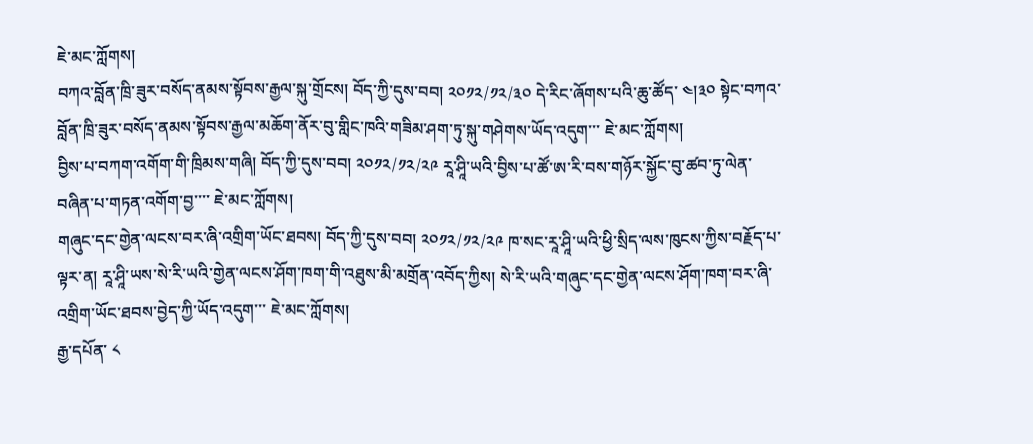ཇེ་མང་ཀློགས།
བཀའ་བློན་ཁྲི་ཟུར་བསོད་ནམས་སྟོབས་རྒྱལ་སྐུ་གྲོངས། བོད་ཀྱི་དུས་བབ། ༢༠༡༢/༡༢/༣༠ དེ་རིང་ཞོགས་པའི་ཆུ་ཚོད་ ༤།༣༠ སྟེང་བཀའ་བློན་ཁྲི་ཟུར་བསོད་ནམས་སྟོབས་རྒྱལ་མཆོག་ནོར་བུ་གླིང་ཁའི་གཟིམ་ཤག་ཏུ་སྐུ་གཤེགས་ཡོད་འདུག་་་ ཇེ་མང་ཀློགས།
བྱིས་པ་བཀག་འགོག་གི་ཁྲིམས་གཞི། བོད་ཀྱི་དུས་བབ། ༢༠༡༢/༡༢/༢༩ རཱ་ཤཱི་ཡའི་བྱིས་པ་ཚོ་ཨ་རི་བས་གཉོར་སྐྱོང་བུ་ཚབ་ཏུ་ལེན་བཞིན་པ་གཏན་འགོག་བྱ་་་་ ཇེ་མང་ཀློགས།
གཞུང་དང་གྱེན་ལངས་བར་ཞི་འགྲིག་ཡོང་ཐབས། བོད་ཀྱི་དུས་བབ། ༢༠༡༢/༡༢/༢༩ ཁ་སང་རཱ་ཤཱི་ཡའི་ཕྱི་སྲིད་ལས་ཁུངས་ཀྱིས་བརྗོད་པ་ལྟར་ན། རཱ་ཤཱི་ཡས་སེ་རི་ཡའི་གྱེན་ལངས་ཤོག་ཁག་གི་འཐུས་མི་མགྲོན་འབོད་ཀྱིས། སེ་རི་ཡའི་གཞུང་དང་གྱེན་ལངས་ཤོག་ཁག་བར་ཞི་འགྲིག་ཡོང་ཐབས་བྱེད་ཀྱི་ཡོད་འདུག་་་ ཇེ་མང་ཀློགས།
རྒྱ་དཔོན་ ༨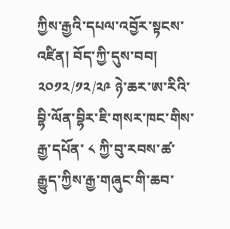ཀྱིས་རྒྱའི་དཔལ་འབྱོར་སྟངས་འཛིན། བོད་ཀྱི་དུས་བབ། ༢༠༡༢/༡༢/༢༩ ཉེ་ཆར་ཨ་རིའི་བྷི་ལོན་བྷིར་ཇི་གསར་ཁང་གིས་རྒྱ་དཔོན་ ༨ ཀྱི་བུ་རབས་ཚ་རྒྱུད་ཀྱིས་རྒྱ་གཞུང་གི་ཆབ་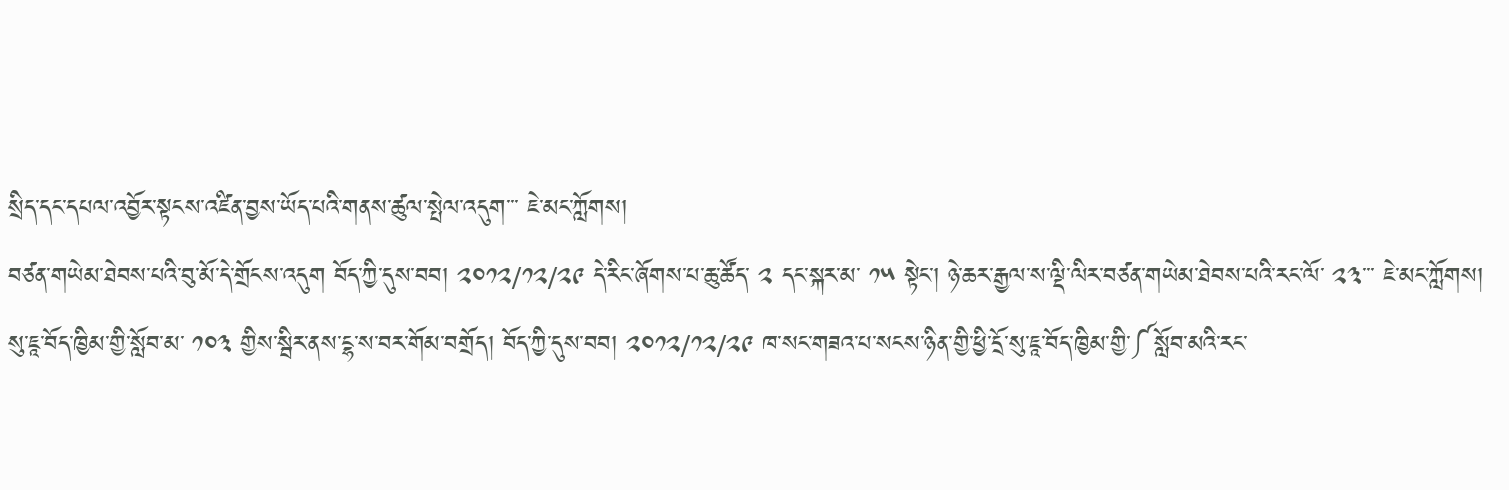སྲིད་དང་དཔལ་འབྱོར་སྟངས་འཛིན་བྱས་ཡོད་པའི་གནས་ཚུལ་སྤེལ་འདུག་་་ ཇེ་མང་ཀློགས།
བཙན་གཡེམ་ཐེབས་པའི་བུ་མོ་དེ་གྲོངས་འདུག བོད་ཀྱི་དུས་བབ། ༢༠༡༢/༡༢/༢༩ དེ་རིང་ཞོགས་པ་ཆུ་ཚོད་ ༢ དང་སྐར་མ་ ༡༥ སྟེང་། ཉེ་ཆར་རྒྱལ་ས་ལྡི་ལིར་བཙན་གཡེམ་ཐེབས་པའི་རང་ལོ་ ༢༣་་་ ཇེ་མང་ཀློགས།
སུ་ཇཱ་བོད་ཁྱིམ་གྱི་སློབ་མ་ ༡༠༣ གྱིས་སྦིར་ནས་ངྷ་ས་བར་གོམ་བགྲོད། བོད་ཀྱི་དུས་བབ། ༢༠༡༢/༡༢/༢༩ ཁ་སང་གཟའ་པ་སངས་ཉིན་གྱི་ཕྱི་དྲོ་སུ་ཇཱ་བོད་ཁྱིམ་གྱི་༼སློབ་མའི་རང་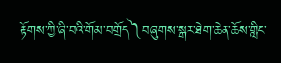རྟོགས་ཀྱི་ཞི་བའི་གོམ་བགྲོད༽བཞུགས་སྒར་ཐེག་ཆེན་ཆོས་གླིང་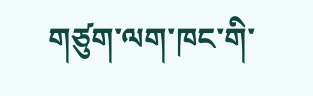གཙུག་ལག་ཁང་གི་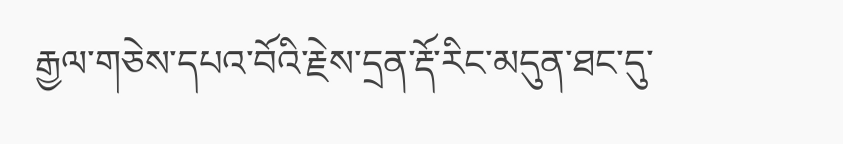རྒྱལ་གཅེས་དཔའ་བོའི་རྗེས་དྲན་རྡོ་རིང་མདུན་ཐང་དུ་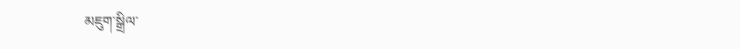མཇུག་སྒྲིལ་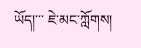ཡོད།་་་ ཇེ་མང་ཀློགས།